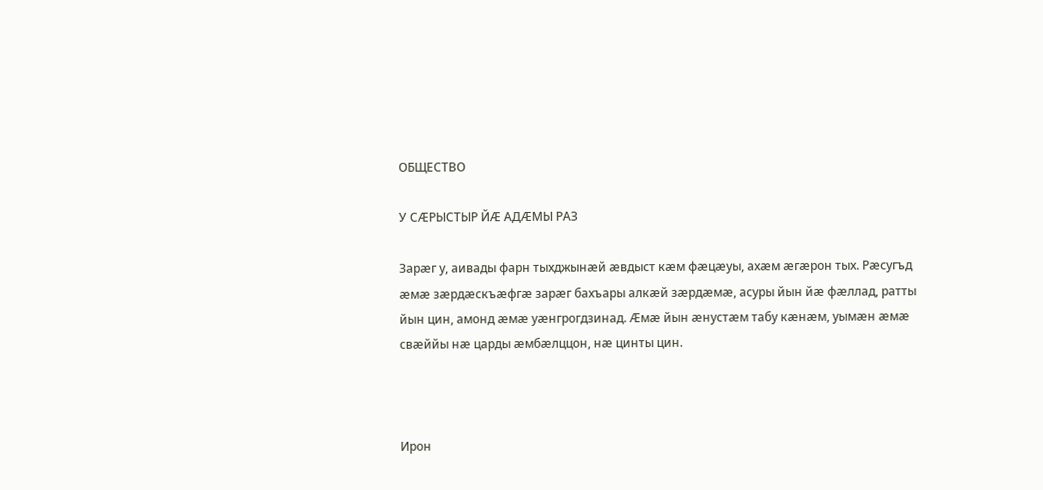ОБЩЕСТВО

У СÆРЫСТЫР ЙÆ АДÆМЫ РАЗ

Зарæг у, аивады фарн тыхджынæй æвдыст кæм фæцæуы, ахæм æгæрон тых. Рæсугъд æмæ зæрдæскъæфгæ зарæг бахъары алкæй зæрдæмæ, асуры йын йæ фæллад, ратты йын цин, амонд æмæ уæнгрогдзинад. Æмæ йын æнустæм табу кæнæм, уымæн æмæ свæййы нæ царды æмбæлццон, нæ цинты цин.



Ирон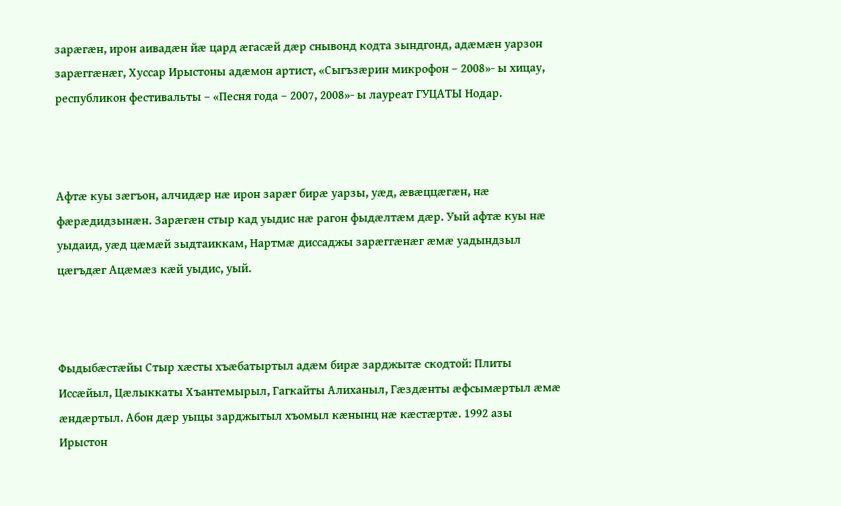зарæгæн, ирон аивадæн йæ цард æгасæй дæр снывонд кодта зындгонд, адæмæн уарзон зарæггæнæг, Хуссар Ирыстоны адæмон артист, «Сыгъзæрин микрофон – 2008»- ы хицау, республикон фестивальты – «Песня года – 2007, 2008»- ы лауреат ГУЦАТЫ Нодар.



Афтæ куы зæгъон, алчидæр нæ ирон зарæг бирæ уарзы, уæд, æвæццæгæн, нæ фæрæдидзынæн. Зарæгæн стыр кад уыдис нæ рагон фыдæлтæм дæр. Уый афтæ куы нæ уыдаид, уæд цæмæй зыдтаиккам, Нартмæ диссаджы зарæггæнæг æмæ уадындзыл цæгъдæг Ацæмæз кæй уыдис, уый.



Фыдыбæстæйы Стыр хæсты хъæбатыртыл адæм бирæ зарджытæ скодтой: Плиты Иссæйыл, Цæлыккаты Хъантемырыл, Гагкайты Алиханыл, Гæздæнты æфсымæртыл æмæ æндæртыл. Абон дæр уыцы зарджытыл хъомыл кæнынц нæ кæстæртæ. 1992 азы Ирыстон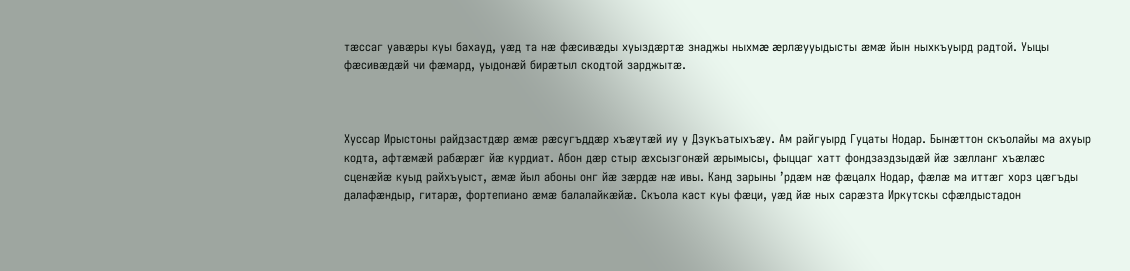тæссаг уавæры куы бахауд, уæд та нæ фæсивæды хуыздæртæ знаджы ныхмæ æрлæууыдысты æмæ йын ныхкъуырд радтой. Уыцы фæсивæдæй чи фæмард, уыдонæй бирæтыл скодтой зарджытæ.



Хуссар Ирыстоны райдзастдæр æмæ рæсугъддæр хъæутæй иу у Дзукъатыхъæу. Ам райгуырд Гуцаты Нодар. Бынæттон скъолайы ма ахуыр кодта, афтæмæй рабæрæг йæ курдиат. Абон дæр стыр æхсызгонæй æрымысы, фыццаг хатт фондзаздзыдæй йæ зæлланг хъæлæс сценæйæ куыд райхъуыст, æмæ йыл абоны онг йæ зæрдæ нæ ивы. Канд зарыны ʼрдæм нæ фæцалх Нодар, фæлæ ма иттæг хорз цæгъды далафæндыр, гитарæ, фортепиано æмæ балалайкæйæ. Скъола каст куы фæци, уæд йæ ных сарæзта Иркутскы сфæлдыстадон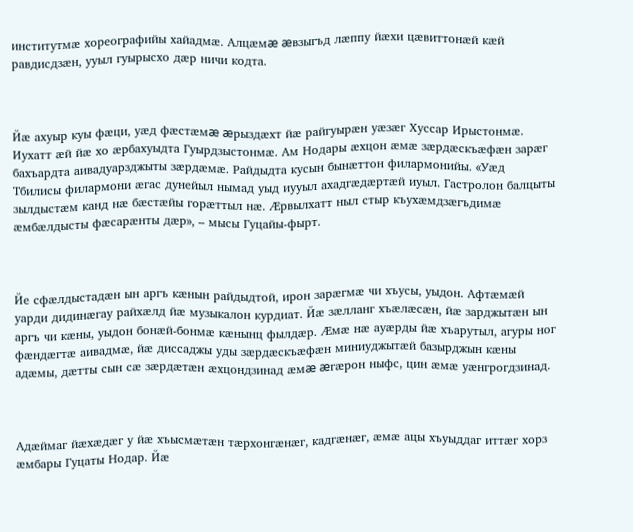институтмæ хореографийы хайадмæ. Алцæмæ æвзыгъд лæппу йæхи цæвиттонæй кæй равдисдзæн, ууыл гуырысхо дæр ничи кодта.



Йæ ахуыр куы фæци, уæд фæстæмæ æрыздæхт йæ райгуырæн уæзæг Хуссар Ирыстонмæ. Иухатт æй йæ хо æрбахуыдта Гуырдзыстонмæ. Ам Нодары æхцон æмæ зæрдæскъæфæн зарæг бахъардта аивадуарзджыты зæрдæмæ. Райдыдта кусын бынæттон филармонийы. «Уæд Тбилисы филармони æгас дунейыл нымад уыд иууыл ахадгæдæртæй иуыл. Гастролон балцыты зылдыстæм канд нæ бæстæйы горæттыл нæ. Æрвылхатт ныл стыр къухæмдзæгъдимæ æмбæлдысты фæсарæнты дæр», – мысы Гуцайы-фырт.



Йе сфæлдыстадæн ын аргъ кæнын райдыдтой, ирон зарæгмæ чи хъусы, уыдон. Афтæмæй уарди дидинæгау райхæлд йæ музыкалон курдиат. Йæ зæлланг хъæлæсæн, йæ зарджытæн ын аргъ чи кæны, уыдон бонæй-бонмæ кæнынц фылдæр. Æмæ нæ ауæрды йæ хъарутыл, агуры ног фæндæгтæ аивадмæ, йæ диссаджы уды зæрдæскъæфæн миниуджытæй базырджын кæны адæмы, дæтты сын сæ зæрдæтæн æхцондзинад æмæ æгæрон ныфс, цин æмæ уæнгрогдзинад.



Адæймаг йæхæдæг у йæ хъысмæтæн тæрхонгæнæг, кадгæнæг, æмæ ацы хъуыддаг иттæг хорз æмбары Гуцаты Нодар. Йæ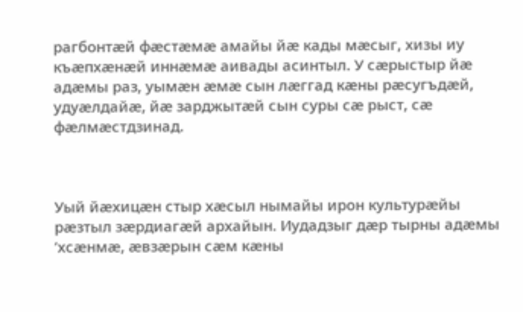рагбонтæй фæстæмæ амайы йæ кады мæсыг, хизы иу къæпхæнæй иннæмæ аивады асинтыл. У сæрыстыр йæ адæмы раз, уымæн æмæ сын лæггад кæны рæсугъдæй, удуæлдайæ, йæ зарджытæй сын суры сæ рыст, сæ фæлмæстдзинад.



Уый йæхицæн стыр хæсыл нымайы ирон культурæйы рæзтыл зæрдиагæй архайын. Иудадзыг дæр тырны адæмы ʼхсæнмæ, æвзæрын сæм кæны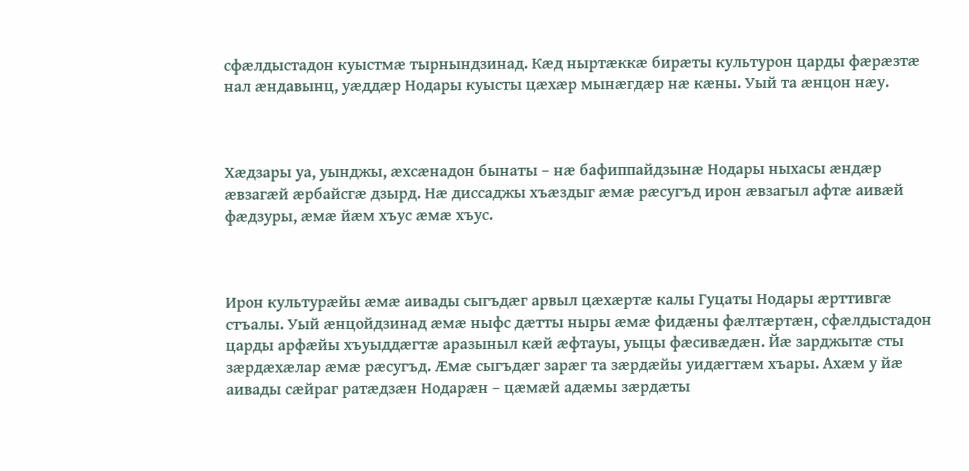сфæлдыстадон куыстмæ тырнындзинад. Кæд ныртæккæ бирæты культурон царды фæрæзтæ нал æндавынц, уæддæр Нодары куысты цæхæр мынæгдæр нæ кæны. Уый та æнцон нæу.



Хæдзары уа, уынджы, æхсæнадон бынаты – нæ бафиппайдзынæ Нодары ныхасы æндæр æвзагæй æрбайсгæ дзырд. Нæ диссаджы хъæздыг æмæ рæсугъд ирон æвзагыл афтæ аивæй фæдзуры, æмæ йæм хъус æмæ хъус.



Ирон культурæйы æмæ аивады сыгъдæг арвыл цæхæртæ калы Гуцаты Нодары æрттивгæ стъалы. Уый æнцойдзинад æмæ ныфс дæтты ныры æмæ фидæны фæлтæртæн, сфæлдыстадон царды арфæйы хъуыддæгтæ аразыныл кæй æфтауы, уыцы фæсивæдæн. Йæ зарджытæ сты зæрдæхæлар æмæ рæсугъд. Æмæ сыгъдæг зарæг та зæрдæйы уидæгтæм хъары. Ахæм у йæ аивады сæйраг ратæдзæн Нодарæн – цæмæй адæмы зæрдæты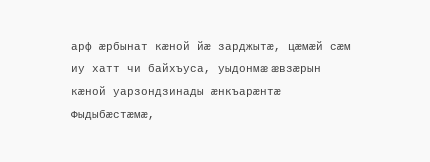арф æрбынат кæной йæ зарджытæ, цæмæй сæм иу хатт чи байхъуса, уыдонмæ æвзæрын кæной уарзондзинады æнкъарæнтæ Фыдыбæстæмæ,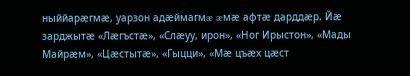ныййарæгмæ, уарзон адæймагмæ æмæ афтæ дарддæр. Йæ зарджытæ «Лæгъстæ», «Слæуу, ирон», «Ног Ирыстон», «Мады Майрæм», «Цæстытæ», «Гыцци», «Мæ цъæх цæст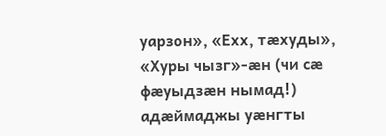уарзон», «Ехх, тæхуды», «Хуры чызг»-æн (чи сæ фæуыдзæн нымад!) адæймаджы уæнгты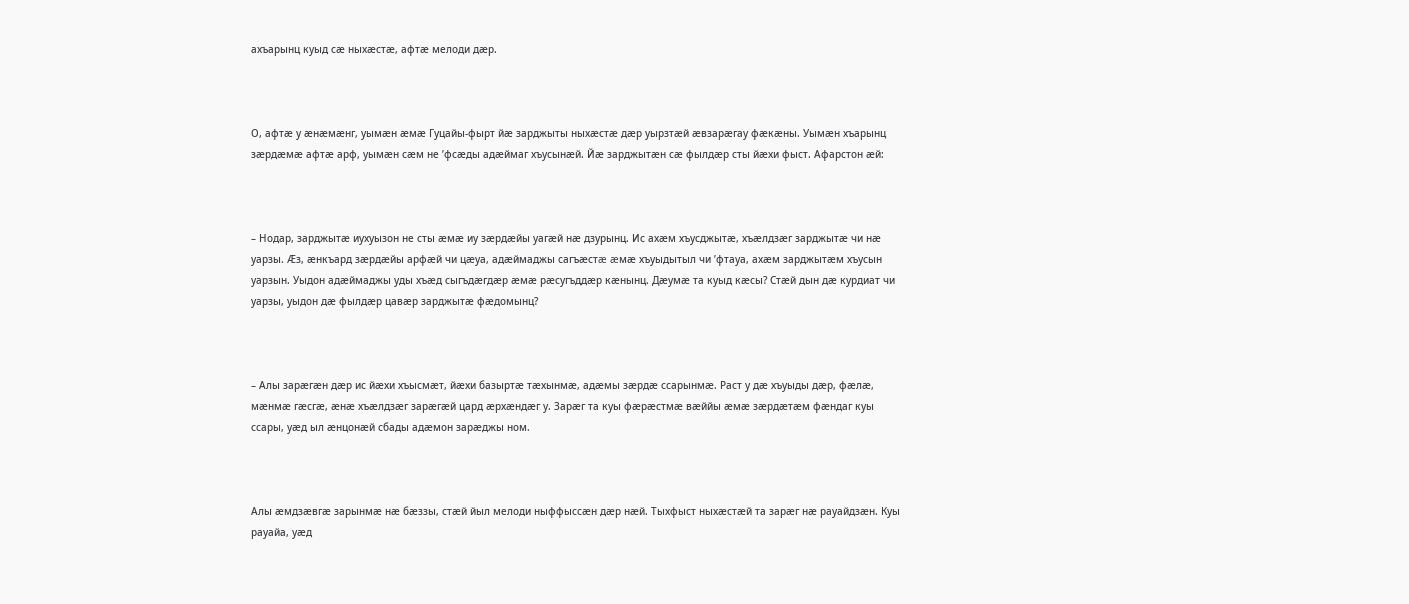ахъарынц куыд сæ ныхæстæ, афтæ мелоди дæр.



О, афтæ у æнæмæнг, уымæн æмæ Гуцайы-фырт йæ зарджыты ныхæстæ дæр уырзтæй æвзарæгау фæкæны. Уымæн хъарынц зæрдæмæ афтæ арф, уымæн сæм не ʼфсæды адæймаг хъусынæй. Йæ зарджытæн сæ фылдæр сты йæхи фыст. Афарстон æй:



– Нодар, зарджытæ иухуызон не сты æмæ иу зæрдæйы уагæй нæ дзурынц. Ис ахæм хъусджытæ, хъæлдзæг зарджытæ чи нæ уарзы. Æз, æнкъард зæрдæйы арфæй чи цæуа, адæймаджы сагъæстæ æмæ хъуыдытыл чи ʼфтауа, ахæм зарджытæм хъусын уарзын. Уыдон адæймаджы уды хъæд сыгъдæгдæр æмæ рæсугъддæр кæнынц. Дæумæ та куыд кæсы? Стæй дын дæ курдиат чи уарзы, уыдон дæ фылдæр цавæр зарджытæ фæдомынц?



– Алы зарæгæн дæр ис йæхи хъысмæт, йæхи базыртæ тæхынмæ, адæмы зæрдæ ссарынмæ. Раст у дæ хъуыды дæр, фæлæ, мæнмæ гæсгæ, æнæ хъæлдзæг зарæгæй цард æрхæндæг у. Зарæг та куы фæрæстмæ вæййы æмæ зæрдæтæм фæндаг куы ссары, уæд ыл æнцонæй сбады адæмон зарæджы ном.



Алы æмдзæвгæ зарынмæ нæ бæззы, стæй йыл мелоди ныффыссæн дæр нæй. Тыхфыст ныхæстæй та зарæг нæ рауайдзæн. Куы рауайа, уæд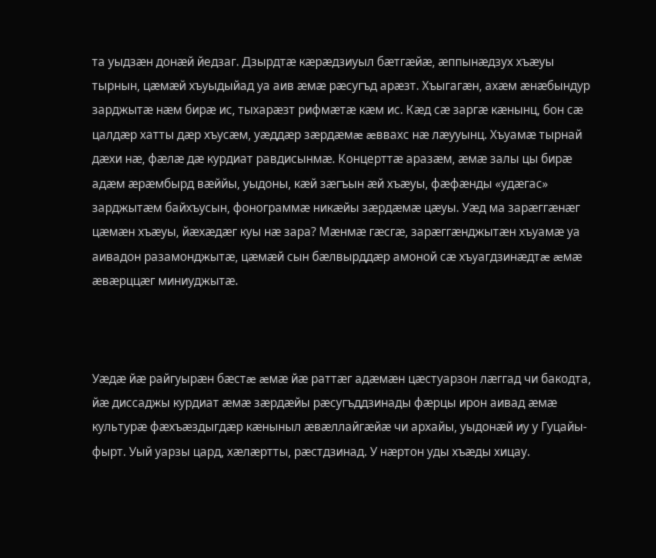та уыдзæн донæй йедзаг. Дзырдтæ кæрæдзиуыл бæтгæйæ, æппынæдзух хъæуы тырнын, цæмæй хъуыдыйад уа аив æмæ рæсугъд арæзт. Хъыгагæн, ахæм æнæбындур зарджытæ нæм бирæ ис, тыхарæзт рифмæтæ кæм ис. Кæд сæ заргæ кæнынц, бон сæ цалдæр хатты дæр хъусæм, уæддæр зæрдæмæ æввахс нæ лæууынц. Хъуамæ тырнай дæхи нæ, фæлæ дæ курдиат равдисынмæ. Концерттæ аразæм, æмæ залы цы бирæ адæм æрæмбырд вæййы, уыдоны, кæй зæгъын æй хъæуы, фæфæнды «удæгас» зарджытæм байхъусын, фонограммæ никæйы зæрдæмæ цæуы. Уæд ма зарæггæнæг цæмæн хъæуы, йæхæдæг куы нæ зара? Мæнмæ гæсгæ, зарæггæнджытæн хъуамæ уа аивадон разамонджытæ, цæмæй сын бæлвырддæр амоной сæ хъуагдзинæдтæ æмæ æвæрццæг миниуджытæ.



Уæдæ йæ райгуырæн бæстæ æмæ йæ раттæг адæмæн цæстуарзон лæггад чи бакодта, йæ диссаджы курдиат æмæ зæрдæйы рæсугъддзинады фæрцы ирон аивад æмæ культурæ фæхъæздыгдæр кæныныл æвæллайгæйæ чи архайы, уыдонæй иу у Гуцайы-фырт. Уый уарзы цард, хæлæртты, рæстдзинад. У нæртон уды хъæды хицау.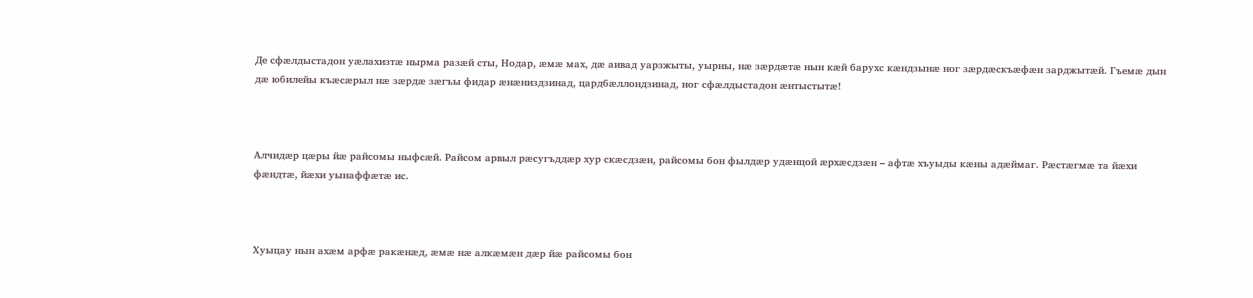Де сфæлдыстадон уæлахизтæ нырма разæй сты, Нодар, æмæ мах, дæ аивад уарзжыты, уырны, нæ зæрдæтæ нын кæй барухс кæндзынæ ног зæрдæскъæфæн зарджытæй. Гъемæ дын дæ юбилейы къæсæрыл нæ зæрдæ зæгъы фидар æнæниздзинад, цардбæллондзинад, ног сфæлдыстадон æнтыстытæ!



Алчидæр цæры йæ райсомы ныфсæй. Райсом арвыл рæсугъддæр хур скæсдзæн, райсомы бон фылдæр удæнцой æрхæсдзæн – афтæ хъуыды кæны адæймаг. Рæстæгмæ та йæхи фæндтæ, йæхи уынаффæтæ ис.



Хуыцау нын ахæм арфæ ракæнæд, æмæ нæ алкæмæн дæр йæ райсомы бон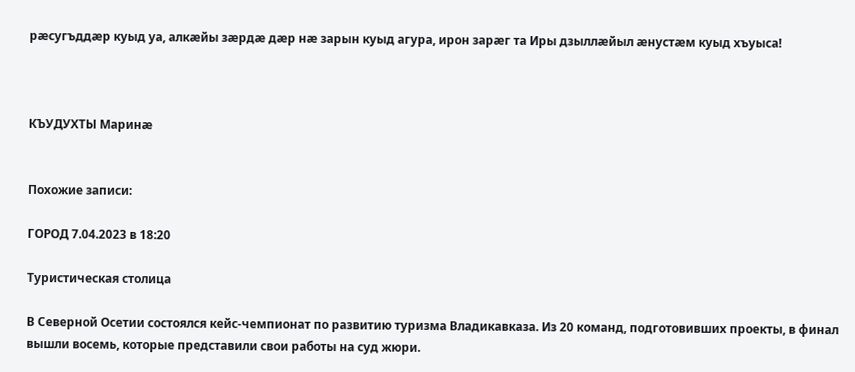рæсугъддæр куыд уа, алкæйы зæрдæ дæр нæ зарын куыд агура, ирон зарæг та Иры дзыллæйыл æнустæм куыд хъуыса!



КЪУДУХТЫ Маринæ


Похожие записи:

ГОРОД 7.04.2023 в 18:20

Туристическая столица

В Северной Осетии состоялся кейс-чемпионат по развитию туризма Владикавказа. Из 20 команд, подготовивших проекты, в финал вышли восемь, которые представили свои работы на суд жюри.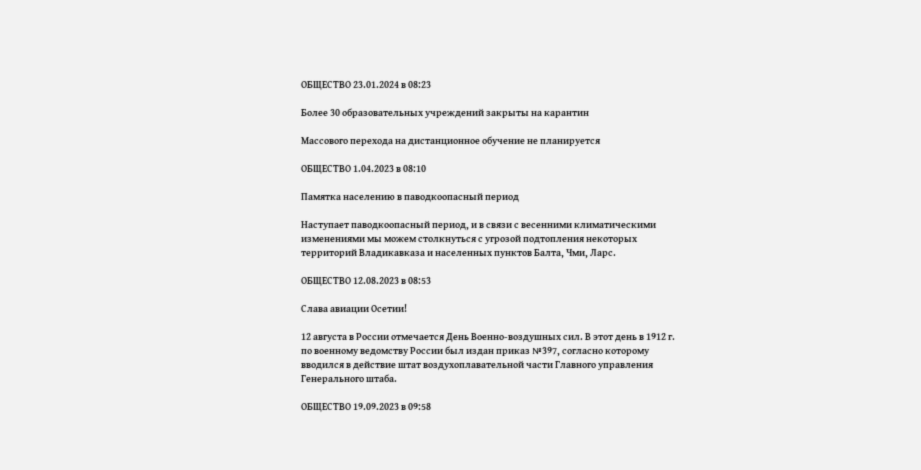ОБЩЕСТВО 23.01.2024 в 08:23

Более 30 образовательных учреждений закрыты на карантин

Массового перехода на дистанционное обучение не планируется

ОБЩЕСТВО 1.04.2023 в 08:10

Памятка населению в паводкоопасный период

Наступает паводкоопасный период, и в связи с весенними климатическими изменениями мы можем столкнуться с угрозой подтопления некоторых территорий Владикавказа и населенных пунктов Балта, Чми, Ларс.

ОБЩЕСТВО 12.08.2023 в 08:53

Слава авиации Осетии!

12 августа в России отмечается День Военно-воздушных сил. В этот день в 1912 г. по военному ведомству России был издан приказ №397, согласно которому вводился в действие штат воздухоплавательной части Главного управления Генерального штаба.

ОБЩЕСТВО 19.09.2023 в 09:58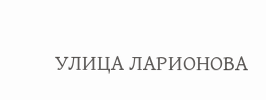УЛИЦА ЛАРИОНОВА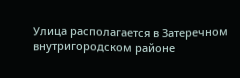Улица располагается в Затеречном внутригородском районе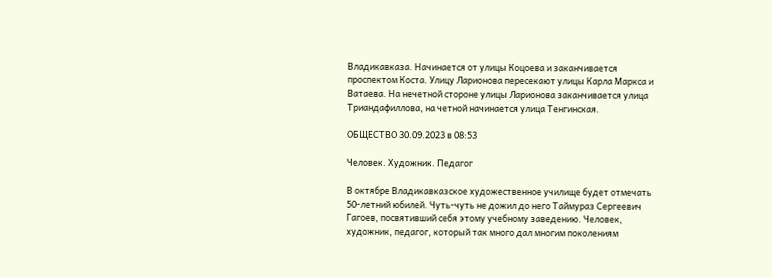Владикавказа. Начинается от улицы Коцоева и заканчивается проспектом Коста. Улицу Ларионова пересекают улицы Карла Маркса и Ватаева. На нечетной стороне улицы Ларионова заканчивается улица Триандафиллова, на четной начинается улица Тенгинская.

ОБЩЕСТВО 30.09.2023 в 08:53

Человек. Художник. Педагог

В октябре Владикавказское художественное училище будет отмечать 50-летний юбилей. Чуть-чуть не дожил до него Таймураз Сергеевич Гагоев, посвятивший себя этому учебному заведению. Человек, художник, педагог, который так много дал многим поколениям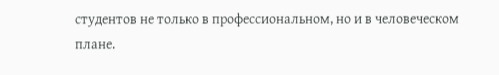студентов не только в профессиональном, но и в человеческом плане.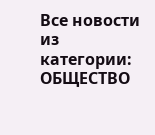Все новости из категории: ОБЩЕСТВО